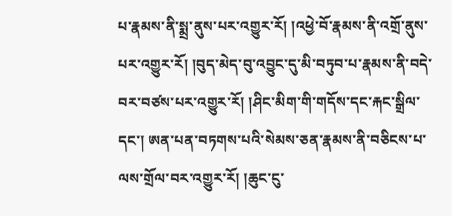པ་རྣམས་ནི་སྨྲ་ནུས་པར་འགྱུར་རོ། །འཕྱེ་བོ་རྣམས་ནི་འགྲོ་ནུས་པར་འགྱུར་རོ། །བུད་མེད་བུ་འབྱུང་དུ་མི་བཏུབ་པ་རྣམས་ནི་བདེ་བར་བཙས་པར་འགྱུར་རོ། །ཤིང་མིག་གི་གདོས་དང་རྐང་སྒྲིལ་དང་། ཨན་པན་བཏགས་པའི་སེམས་ཅན་རྣམས་ནི་བཅིངས་པ་ལས་གྲོལ་བར་འགྱུར་རོ། །ཆུང་ངུ་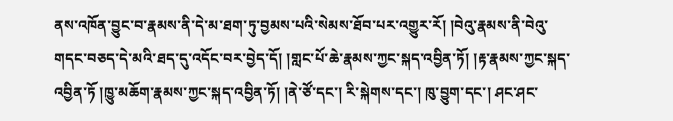ནས་འཁོན་བྱུང་བ་རྣམས་ནི་དེ་མ་ཐག་ཏུ་བྱམས་པའི་སེམས་ཐོབ་པར་འགྱུར་རོ། །བེའུ་རྣམས་ནི་བེའུ་གདང་བཅད་དེ་མའི་ཐད་དུ་འདོང་བར་བྱེད་དོ། །གླང་པོ་ཆེ་རྣམས་ཀྱང་སྐད་འབྱིན་ཏོ། །རྟ་རྣམས་ཀྱང་སྐད་འབྱིན་ཏོ །ཁྱུ་མཆོག་རྣམས་ཀྱང་སྐད་འབྱིན་ཏོ། །ནེ་ཙོ་དང་། རི་སྐེགས་དང་། ཁུ་བྱུག་དང་། ཤང་ཤང་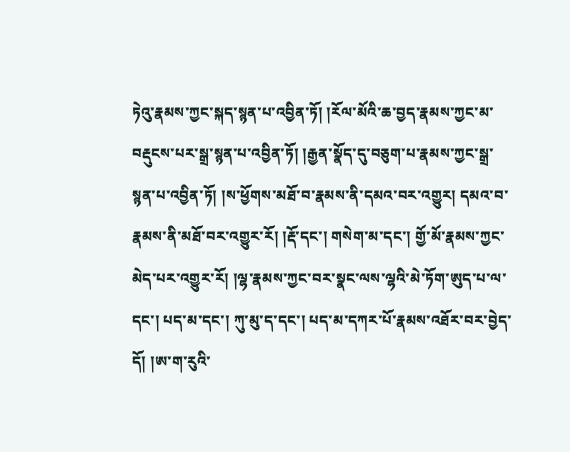ཏེའུ་རྣམས་ཀྱང་སྐད་སྙན་པ་འབྱིན་ཏོ། །རོལ་མོའི་ཆ་བྱད་རྣམས་ཀྱང་མ་བརྡུངས་པར་སྒྲ་སྙན་པ་འབྱིན་ཏོ། །རྒྱན་སྣོད་དུ་བཅུག་པ་རྣམས་ཀྱང་སྒྲ་སྙན་པ་འབྱིན་ཏོ། །ས་ཕྱོགས་མཐོ་བ་རྣམས་ནི་དམའ་བར་འགྱུར། དམའ་བ་རྣམས་ནི་མཐོ་བར་འགྱུར་རོ། །རྡོ་དང་། གསེག་མ་དང་། གྱོ་མོ་རྣམས་ཀྱང་མེད་པར་འགྱུར་རོ། །ལྷ་རྣམས་ཀྱང་བར་སྣང་ལས་ལྷའི་མེ་ཏོག་ཨུད་པ་ལ་དང་། པད་མ་དང་། ཀུ་མུ་ད་དང་། པད་མ་དཀར་པོ་རྣམས་འཐོར་བར་བྱེད་དོ། །ཨ་ག་རུའི་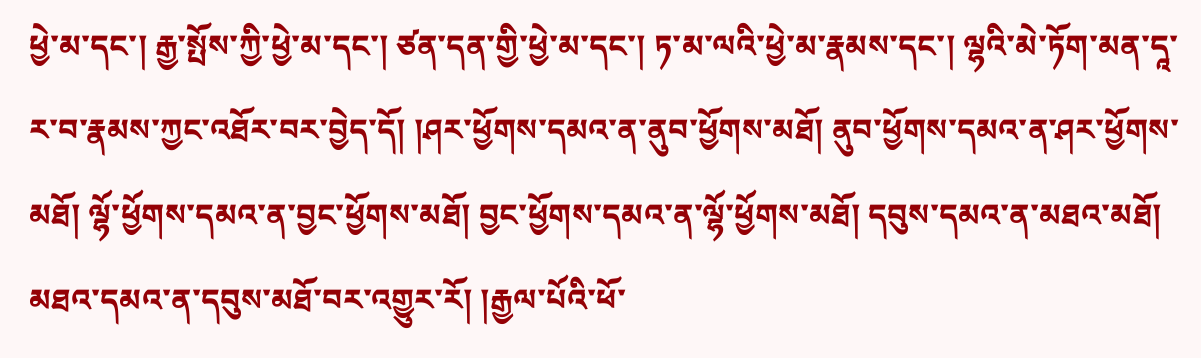ཕྱེ་མ་དང་། རྒྱ་སྤོས་ཀྱི་ཕྱེ་མ་དང་། ཙན་དན་གྱི་ཕྱེ་མ་དང་། ཏ་མ་ལའི་ཕྱེ་མ་རྣམས་དང་། ལྷའི་མེ་ཏོག་མན་དཱ་ར་བ་རྣམས་ཀྱང་འཐོར་བར་བྱེད་དོ། །ཤར་ཕྱོགས་དམའ་ན་ནུབ་ཕྱོགས་མཐོ། ནུབ་ཕྱོགས་དམའ་ན་ཤར་ཕྱོགས་མཐོ། ལྷོ་ཕྱོགས་དམའ་ན་བྱང་ཕྱོགས་མཐོ། བྱང་ཕྱོགས་དམའ་ན་ལྷོ་ཕྱོགས་མཐོ། དབུས་དམའ་ན་མཐའ་མཐོ། མཐའ་དམའ་ན་དབུས་མཐོ་བར་འགྱུར་རོ། །རྒྱལ་པོའི་ཕོ་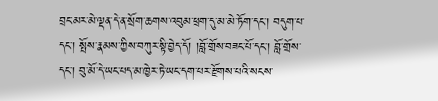བྲང་མར་མེ་ལྡན་དེ་ན་སྲོག་ཆགས་འབུམ་ཕྲག་དུ་མ་མེ་ཏོག་དང་། བདུག་པ་དང་། སྤོས་རྣམས་ཀྱིས་བཀུར་སྟི་བྱེད་དོ། །བློ་གྲོས་བཟང་པོ་དང་། བློ་གྲོས་དང་། བུ་མོ་དེ་ཡང་པད་མ་ཁྱེར་ཏེ་ཡང་དག་པར་རྫོགས་པའི་སངས་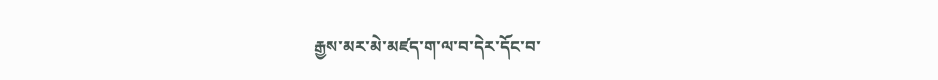རྒྱས་མར་མེ་མཛད་ག་ལ་བ་དེར་དོང་བ་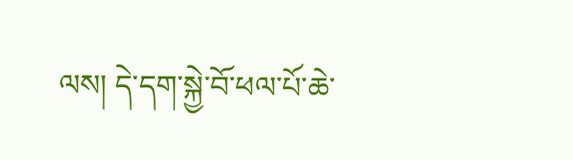ལས། དེ་དག་སྐྱེ་བོ་ཕལ་པོ་ཆེ་